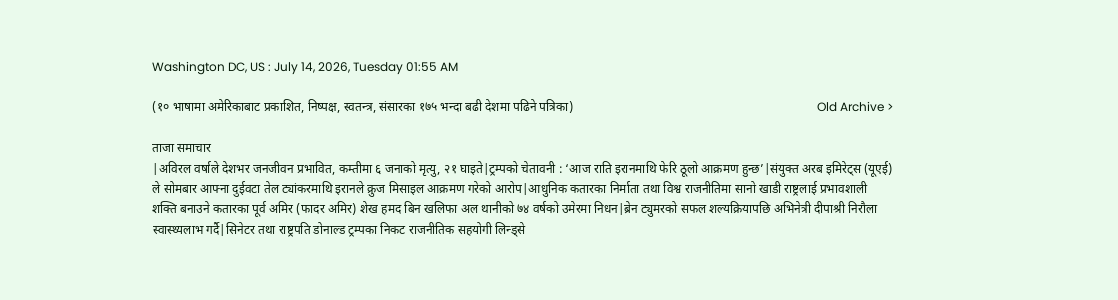Washington DC, US : July 14, 2026, Tuesday 01:55 AM

(१० भाषामा अमेरिकाबाट प्रकाशित, निष्पक्ष, स्वतन्त्र, संसारका १७५ भन्दा बढी देशमा पढिने पत्रिका)                                                                              Old Archive >

ताजा समाचार
|अविरल वर्षाले देशभर जनजीवन प्रभावित, कम्तीमा ६ जनाको मृत्यु, २१ घाइते|ट्रम्पको चेतावनी : ‘आज राति इरानमाथि फेरि ठूलो आक्रमण हुन्छ’|संयुक्त अरब इमिरेट्स (यूएई) ले सोमबार आफ्ना दुईवटा तेल ट्यांकरमाथि इरानले क्रुज मिसाइल आक्रमण गरेको आरोप|आधुनिक कतारका निर्माता तथा विश्व राजनीतिमा सानो खाडी राष्ट्रलाई प्रभावशाली शक्ति बनाउने कतारका पूर्व अमिर (फादर अमिर) शेख हमद बिन खलिफा अल थानीको ७४ वर्षको उमेरमा निधन|ब्रेन ट्युमरको सफल शल्यक्रियापछि अभिनेत्री दीपाश्री निरौला स्वास्थ्यलाभ गर्दै|सिनेटर तथा राष्ट्रपति डोनाल्ड ट्रम्पका निकट राजनीतिक सहयोगी लिन्ड्से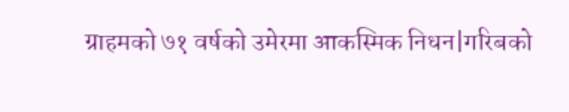ग्राहमको ७१ वर्षको उमेरमा आकस्मिक निधन|गरिबको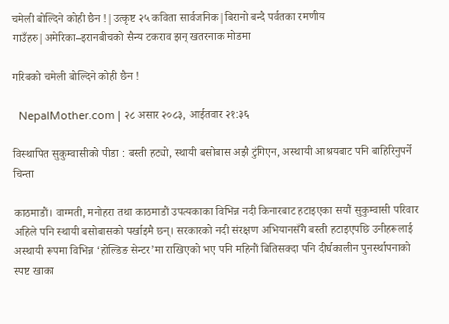चमेली बोल्दिने कोही छैन !|उत्कृष्ट २५ कविता सार्वजनिक|बिरानो बन्दै पर्वतका रमणीय गाउँहरु|अमेरिका–इरानबीचको सैन्य टकराव झन् खतरनाक मोडमा

गरिबको चमेली बोल्दिने कोही छैन !

  NepalMother.com | २८ असार २०८३, आईतवार २१:३६

विस्थापित सुकुम्वासीको पीडा : बस्ती हट्यो, स्थायी बसोबास अझै टुंगिएन, अस्थायी आश्रयबाट पनि बाहिरिनुपर्ने चिन्ता

काठमाडौं। वाग्मती, मनोहरा तथा काठमाडौं उपत्यकाका विभिन्न नदी किनारबाट हटाइएका सयौं सुकुम्वासी परिवार अहिले पनि स्थायी बसोबासको पर्खाइमै छन्। सरकारको नदी संरक्षण अभियानसँगै बस्ती हटाइएपछि उनीहरूलाई अस्थायी रूपमा विभिन्न ‘होल्डिङ सेन्टर’मा राखिएको भए पनि महिनौं बितिसक्दा पनि दीर्घकालीन पुनर्स्थापनाको स्पष्ट खाका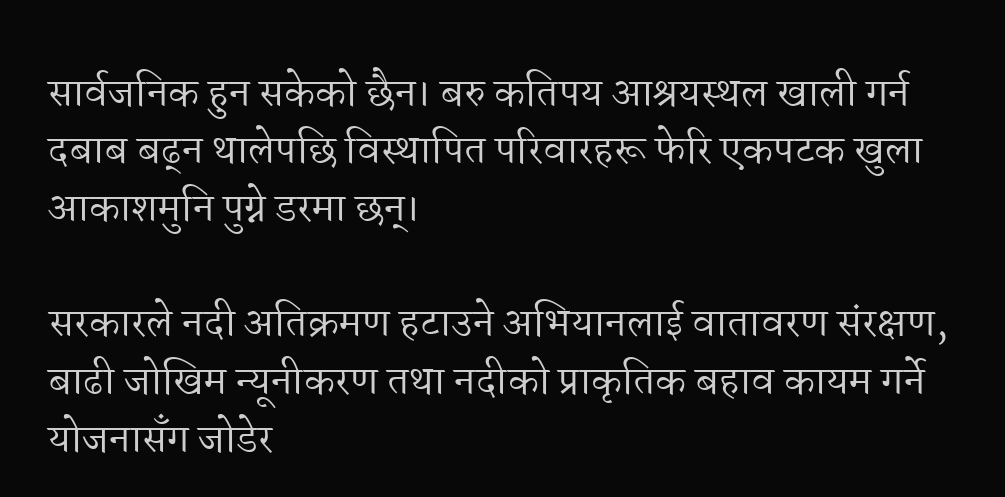सार्वजनिक हुन सकेको छैन। बरु कतिपय आश्रयस्थल खाली गर्न दबाब बढ्न थालेपछि विस्थापित परिवारहरू फेरि एकपटक खुला आकाशमुनि पुग्ने डरमा छन्।

सरकारले नदी अतिक्रमण हटाउने अभियानलाई वातावरण संरक्षण, बाढी जोखिम न्यूनीकरण तथा नदीको प्राकृतिक बहाव कायम गर्ने योजनासँग जोडेर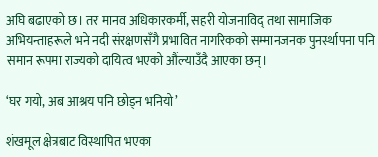अघि बढाएको छ। तर मानव अधिकारकर्मी, सहरी योजनाविद् तथा सामाजिक अभियन्ताहरूले भने नदी संरक्षणसँगै प्रभावित नागरिकको सम्मानजनक पुनर्स्थापना पनि समान रूपमा राज्यको दायित्व भएको औंल्याउँदै आएका छन्।

‘घर गयो, अब आश्रय पनि छोड्न भनियो’

शंखमूल क्षेत्रबाट विस्थापित भएका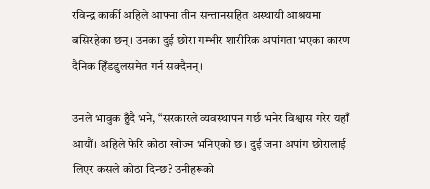रविन्द्र कार्की अहिले आफ्ना तीन सन्तानसहित अस्थायी आश्रयमा बसिरहेका छन्। उनका दुई छोरा गम्भीर शारीरिक अपांगता भएका कारण दैनिक हिँडडुलसमेत गर्न सक्दैनन्।

उनले भावुक हुँदै भने, “सरकारले व्यवस्थापन गर्छ भनेर विश्वास गरेर यहाँ आयौं। अहिले फेरि कोठा खोज्न भनिएको छ। दुई जना अपांग छोरालाई लिएर कसले कोठा दिन्छ? उनीहरूको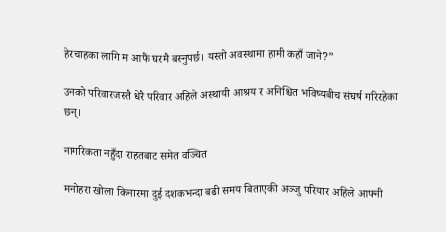हेरचाहका लागि म आफैं घरमै बस्नुपर्छ। यस्तो अवस्थामा हामी कहाँ जाने?”

उनको परिवारजस्तै धेरै परिवार अहिले अस्थायी आश्रय र अनिश्चित भविष्यबीच संघर्ष गरिरहेका छन्।

नागरिकता नहुँदा राहतबाट समेत वञ्चित

मनोहरा खोला किनारमा दुई दशकभन्दा बढी समय बिताएकी अञ्जु परियार अहिले आफ्नी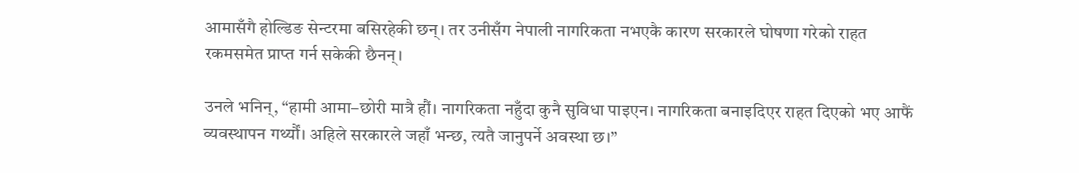आमासँगै होल्डिङ सेन्टरमा बसिरहेकी छन्। तर उनीसँग नेपाली नागरिकता नभएकै कारण सरकारले घोषणा गरेको राहत रकमसमेत प्राप्त गर्न सकेकी छैनन्।

उनले भनिन्, “हामी आमा–छोरी मात्रै हौं। नागरिकता नहुँदा कुनै सुविधा पाइएन। नागरिकता बनाइदिएर राहत दिएको भए आफैं व्यवस्थापन गर्थ्यौं। अहिले सरकारले जहाँ भन्छ, त्यतै जानुपर्ने अवस्था छ।”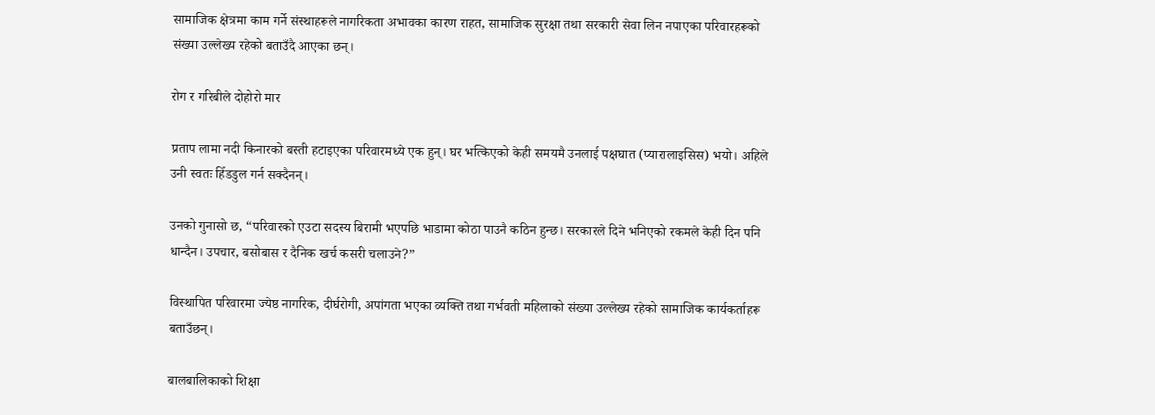सामाजिक क्षेत्रमा काम गर्ने संस्थाहरूले नागरिकता अभावका कारण राहत, सामाजिक सुरक्षा तथा सरकारी सेवा लिन नपाएका परिवारहरूको संख्या उल्लेख्य रहेको बताउँदै आएका छन्।

रोग र गरिबीले दोहोरो मार

प्रताप लामा नदी किनारको बस्ती हटाइएका परिवारमध्ये एक हुन्। घर भत्किएको केही समयमै उनलाई पक्षघात (प्यारालाइसिस) भयो। अहिले उनी स्वतः हिँडडुल गर्न सक्दैनन्।

उनको गुनासो छ, “परिवारको एउटा सदस्य बिरामी भएपछि भाडामा कोठा पाउनै कठिन हुन्छ। सरकारले दिने भनिएको रकमले केही दिन पनि धान्दैन। उपचार, बसोबास र दैनिक खर्च कसरी चलाउने?”

विस्थापित परिवारमा ज्येष्ठ नागरिक, दीर्घरोगी, अपांगता भएका व्यक्ति तथा गर्भवती महिलाको संख्या उल्लेख्य रहेको सामाजिक कार्यकर्ताहरू बताउँछन्।

बालबालिकाको शिक्षा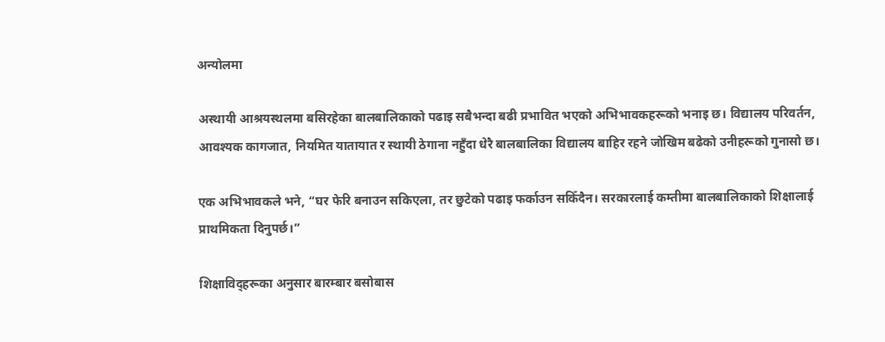अन्योलमा

अस्थायी आश्रयस्थलमा बसिरहेका बालबालिकाको पढाइ सबैभन्दा बढी प्रभावित भएको अभिभावकहरूको भनाइ छ। विद्यालय परिवर्तन, आवश्यक कागजात, नियमित यातायात र स्थायी ठेगाना नहुँदा धेरै बालबालिका विद्यालय बाहिर रहने जोखिम बढेको उनीहरूको गुनासो छ।

एक अभिभावकले भने, “घर फेरि बनाउन सकिएला, तर छुटेको पढाइ फर्काउन सकिँदैन। सरकारलाई कम्तीमा बालबालिकाको शिक्षालाई प्राथमिकता दिनुपर्छ।”

शिक्षाविद्हरूका अनुसार बारम्बार बसोबास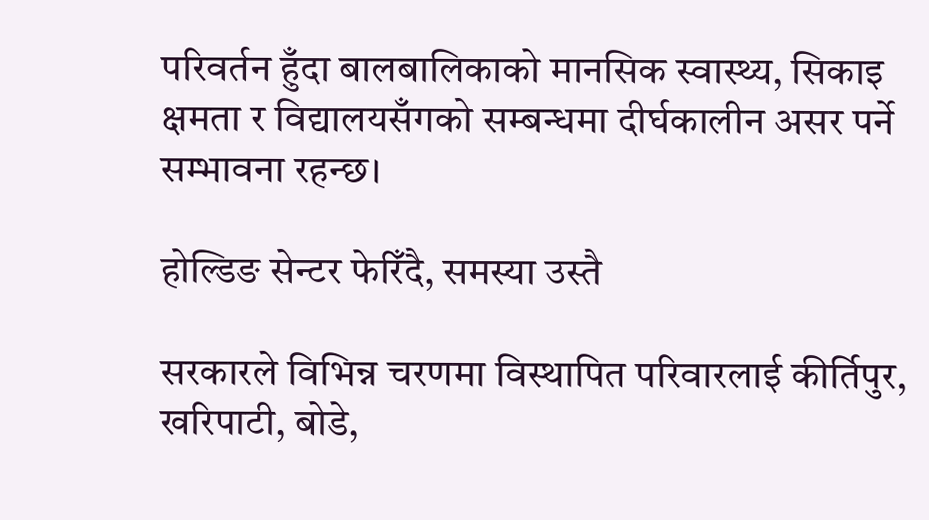परिवर्तन हुँदा बालबालिकाको मानसिक स्वास्थ्य, सिकाइ क्षमता र विद्यालयसँगको सम्बन्धमा दीर्घकालीन असर पर्ने सम्भावना रहन्छ।

होल्डिङ सेन्टर फेरिँदै, समस्या उस्तै

सरकारले विभिन्न चरणमा विस्थापित परिवारलाई कीर्तिपुर, खरिपाटी, बोडे,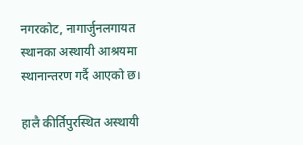नगरकोट, नागार्जुनलगायत स्थानका अस्थायी आश्रयमा स्थानान्तरण गर्दै आएको छ।

हालै कीर्तिपुरस्थित अस्थायी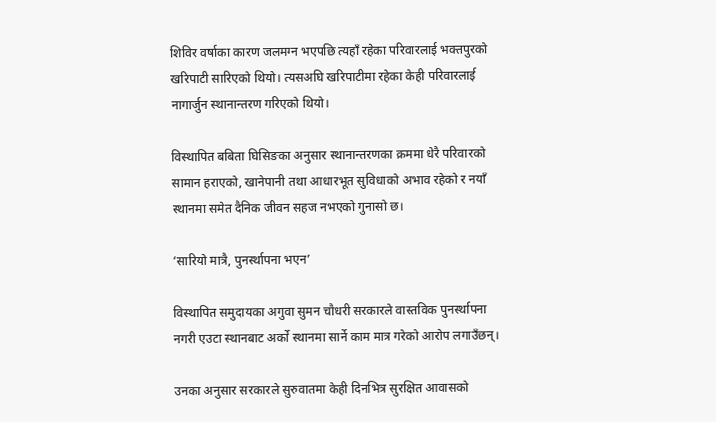शिविर वर्षाका कारण जलमग्न भएपछि त्यहाँ रहेका परिवारलाई भक्तपुरको खरिपाटी सारिएको थियो। त्यसअघि खरिपाटीमा रहेका केही परिवारलाई नागार्जुन स्थानान्तरण गरिएको थियो।

विस्थापित बबिता घिसिङका अनुसार स्थानान्तरणका क्रममा धेरै परिवारको सामान हराएको, खानेपानी तथा आधारभूत सुविधाको अभाव रहेको र नयाँ स्थानमा समेत दैनिक जीवन सहज नभएको गुनासो छ।

‘सारियो मात्रै, पुनर्स्थापना भएन’

विस्थापित समुदायका अगुवा सुमन चौधरी सरकारले वास्तविक पुनर्स्थापना नगरी एउटा स्थानबाट अर्को स्थानमा सार्ने काम मात्र गरेको आरोप लगाउँछन्।

उनका अनुसार सरकारले सुरुवातमा केही दिनभित्र सुरक्षित आवासको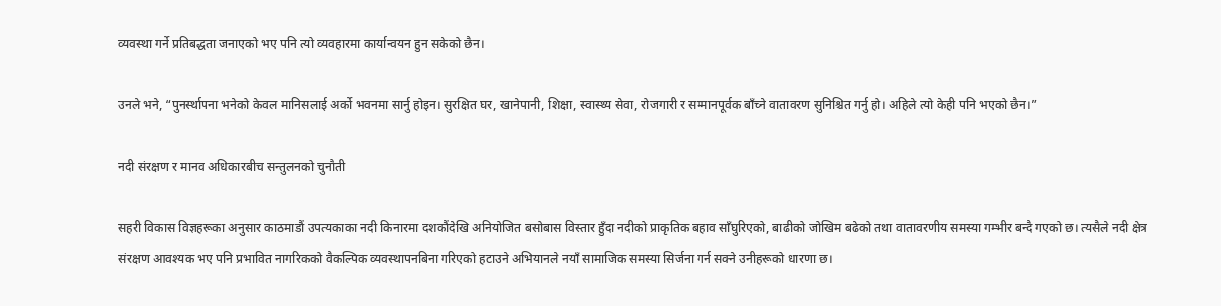व्यवस्था गर्ने प्रतिबद्धता जनाएको भए पनि त्यो व्यवहारमा कार्यान्वयन हुन सकेको छैन।

उनले भने, “पुनर्स्थापना भनेको केवल मानिसलाई अर्को भवनमा सार्नु होइन। सुरक्षित घर, खानेपानी, शिक्षा, स्वास्थ्य सेवा, रोजगारी र सम्मानपूर्वक बाँच्ने वातावरण सुनिश्चित गर्नु हो। अहिले त्यो केही पनि भएको छैन।”

नदी संरक्षण र मानव अधिकारबीच सन्तुलनको चुनौती

सहरी विकास विज्ञहरूका अनुसार काठमाडौं उपत्यकाका नदी किनारमा दशकौंदेखि अनियोजित बसोबास विस्तार हुँदा नदीको प्राकृतिक बहाव साँघुरिएको, बाढीको जोखिम बढेको तथा वातावरणीय समस्या गम्भीर बन्दै गएको छ। त्यसैले नदी क्षेत्र संरक्षण आवश्यक भए पनि प्रभावित नागरिकको वैकल्पिक व्यवस्थापनबिना गरिएको हटाउने अभियानले नयाँ सामाजिक समस्या सिर्जना गर्न सक्ने उनीहरूको धारणा छ।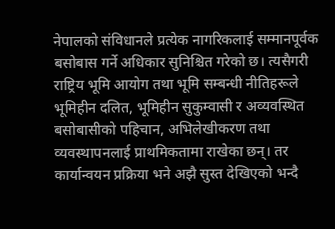नेपालको संविधानले प्रत्येक नागरिकलाई सम्मानपूर्वक बसोबास गर्ने अधिकार सुनिश्चित गरेको छ। त्यसैगरी राष्ट्रिय भूमि आयोग तथा भूमि सम्बन्धी नीतिहरूले भूमिहीन दलित, भूमिहीन सुकुम्वासी र अव्यवस्थित बसोबासीको पहिचान, अभिलेखीकरण तथा व्यवस्थापनलाई प्राथमिकतामा राखेका छन्। तर कार्यान्वयन प्रक्रिया भने अझै सुस्त देखिएको भन्दै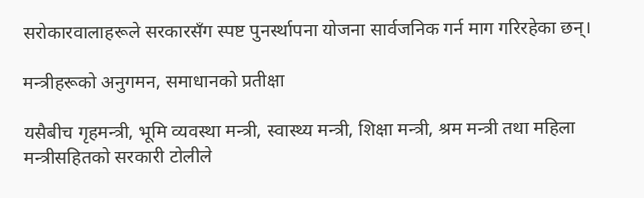सरोकारवालाहरूले सरकारसँग स्पष्ट पुनर्स्थापना योजना सार्वजनिक गर्न माग गरिरहेका छन्।

मन्त्रीहरूको अनुगमन, समाधानको प्रतीक्षा

यसैबीच गृहमन्त्री, भूमि व्यवस्था मन्त्री, स्वास्थ्य मन्त्री, शिक्षा मन्त्री, श्रम मन्त्री तथा महिला मन्त्रीसहितको सरकारी टोलीले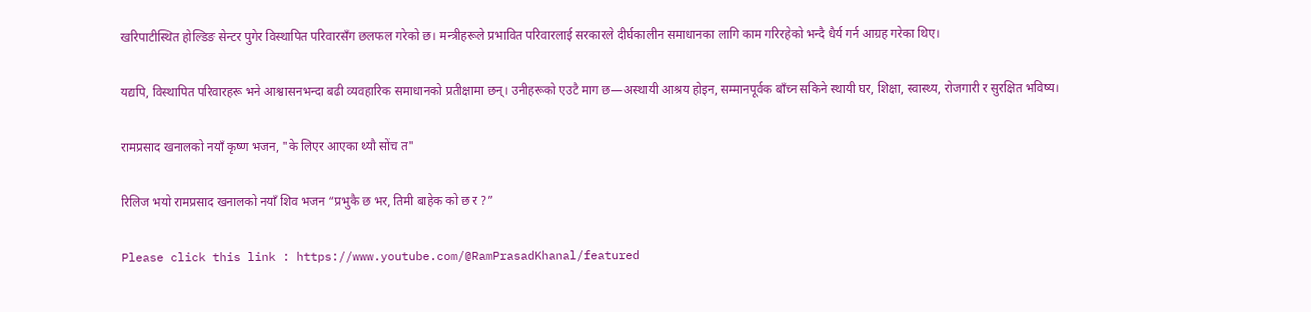खरिपाटीस्थित होल्डिङ सेन्टर पुगेर विस्थापित परिवारसँग छलफल गरेको छ। मन्त्रीहरूले प्रभावित परिवारलाई सरकारले दीर्घकालीन समाधानका लागि काम गरिरहेको भन्दै धैर्य गर्न आग्रह गरेका थिए।

यद्यपि, विस्थापित परिवारहरू भने आश्वासनभन्दा बढी व्यवहारिक समाधानको प्रतीक्षामा छन्। उनीहरूको एउटै माग छ—अस्थायी आश्रय होइन, सम्मानपूर्वक बाँच्न सकिने स्थायी घर, शिक्षा, स्वास्थ्य, रोजगारी र सुरक्षित भविष्य।

रामप्रसाद खनालको नयाँ कृष्ण भजन, "के लिएर आएका थ्यौ सोंच त"

रिलिज भयो रामप्रसाद खनालको नयाँ शिव भजन “प्रभुकै छ भर, तिमी बाहेक को छ र ?”

Please click this link : https://www.youtube.com/@RamPrasadKhanal/featured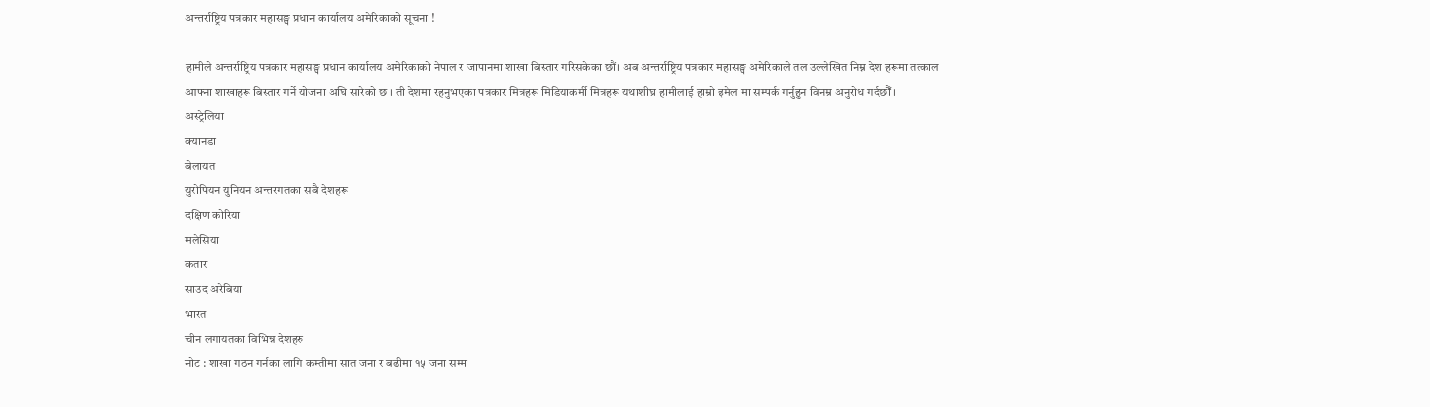अन्तर्राष्ट्रिय पत्रकार महासङ्घ प्रधान कार्यालय अमेरिकाको सूचना !

हामीले अन्तर्राष्ट्रिय पत्रकार महासङ्घ प्रधान कार्यालय अमेरिकाको नेपाल र जापानमा शाखा बिस्तार गरिसकेका छौं। अब अन्तर्राष्ट्रिय पत्रकार महासङ्घ अमेरिकाले तल उल्लेखित निम्न देश हरूमा तत्काल आफ्ना शाखाहरू बिस्तार गर्ने योजना अघि सारेको छ । ती देशमा रहनुभएका पत्रकार मित्रहरू मिडियाकर्मी मित्रहरू यथाशीघ्र हामीलाई हाम्रो इमेल मा सम्पर्क गर्नुहुन विनम्र अनुरोध गर्दछौँ ।
अस्ट्रेलिया
क्यानडा
बेलायत
युरोपियन युनियन अन्तरगतका सबै देशहरू
दक्षिण कोरिया
मलेसिया
कतार
साउद अरेबिया
भारत
चीन लगायतका विभिन्न देशहरु
नोट : शाखा गठन गर्नका लागि कम्तीमा सात जना र बढीमा १५ जना सम्म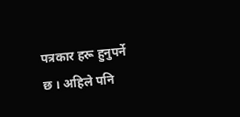पत्रकार हरू हुनुपर्ने छ । अहिले पनि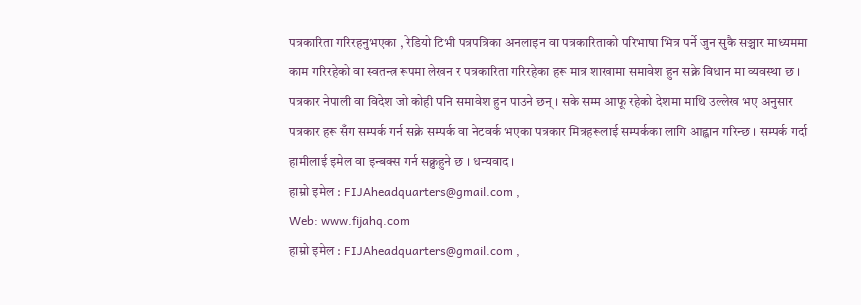पत्रकारिता गरिरहनुभएका , रेडियो टिभी पत्रपत्रिका अनलाइन वा पत्रकारिताको परिभाषा भित्र पर्ने जुन सुकै सञ्चार माध्यममा काम गरिरहेको वा स्वतन्त्र रूपमा लेखन र पत्रकारिता गरिरहेका हरू मात्र शाखामा समावेश हुन सक्ने विधान मा व्यवस्था छ । पत्रकार नेपाली वा विदेश जो कोही पनि समावेश हुन पाउने छन् । सके सम्म आफू रहेको देशमा माथि उल्लेख भए अनुसार पत्रकार हरू सँग सम्पर्क गर्न सक्ने सम्पर्क वा नेटवर्क भएका पत्रकार मित्रहरूलाई सम्पर्कका लागि आह्वान गरिन्छ । सम्पर्क गर्दा हामीलाई इमेल वा इन्बक्स गर्न सक्नुहुने छ । धन्यवाद ।
हाम्रो इमेल : FIJAheadquarters@gmail.com ,
Web: www.fijahq.com
हाम्रो इमेल : FIJAheadquarters@gmail.com ,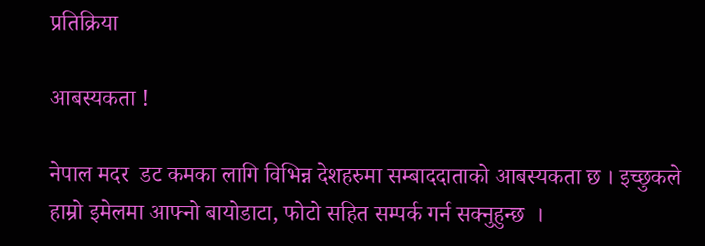प्रतिक्रिया

आबस्यकता !

नेपाल मदर  डट कमका लागि विभिन्न देशहरुमा सम्बाददाताको आबस्यकता छ । इच्छुकले हाम्रो इमेलमा आफ्नो बायोडाटा, फोटो सहित सम्पर्क गर्न सक्नुहुन्छ  ।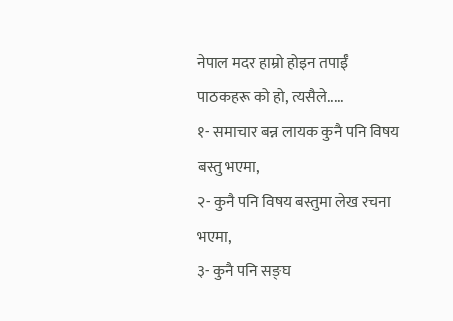नेपाल मदर हाम्रो होइन तपाईँ पाठकहरू को हो, त्यसैले.....
१- समाचार बन्न लायक कुनै पनि विषय बस्तु भएमा,
२- कुनै पनि विषय बस्तुमा लेख रचना भएमा,
३- कुनै पनि सङ्घ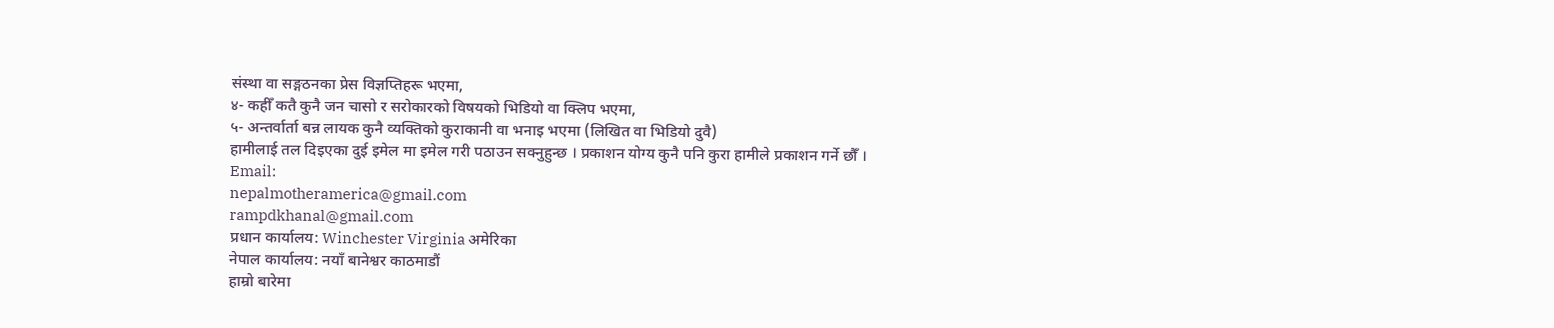संस्था वा सङ्गठनका प्रेस विज्ञप्तिहरू भएमा,
४- कहीँ कतै कुनै जन चासो र सरोकारको विषयको भिडियो वा क्लिप भएमा,
५- अन्तर्वार्ता बन्न लायक कुनै व्यक्तिको कुराकानी वा भनाइ भएमा (लिखित वा भिडियो दुवै)
हामीलाई तल दिइएका दुई इमेल मा इमेल गरी पठाउन सक्नुहुन्छ । प्रकाशन योग्य कुनै पनि कुरा हामीले प्रकाशन गर्ने छौँ ।
Email:
nepalmotheramerica@gmail.com
rampdkhanal@gmail.com
प्रधान कार्यालय: Winchester Virginia अमेरिका
नेपाल कार्यालय: नयाँ बानेश्वर काठमाडौं
हाम्रो बारेमा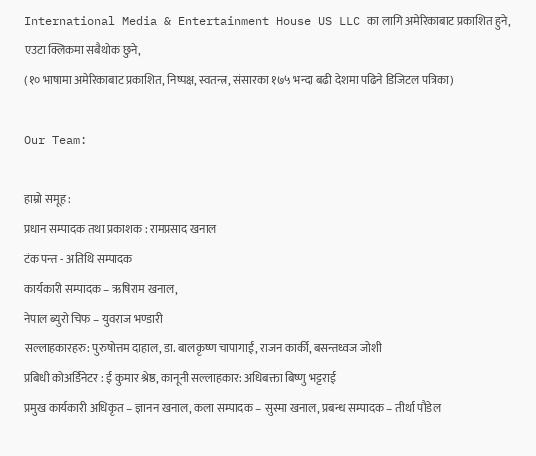International Media & Entertainment House US LLC का लागि अमेरिकाबाट प्रकाशित हुने, एउटा क्लिकमा सबैथोक छुने,
(१० भाषामा अमेरिकाबाट प्रकाशित, निष्पक्ष, स्वतन्त्र, संसारका १७५ भन्दा बढी देशमा पढिने डिजिटल पत्रिका)

Our Team:

हाम्रो समूह :
प्रधान सम्पादक तथा प्रकाशक : रामप्रसाद खनाल
टंक पन्त - अतिथि सम्पादक
कार्यकारी सम्पादक – ऋषिराम खनाल,
नेपाल ब्युरो चिफ – युवराज भण्डारी
सल्लाहकारहरु: पुरुषोत्तम दाहाल, डा. बालकृष्ण चापागाईं, राजन कार्की, बसन्तध्वज जोशी
प्रबिधी कोअर्डिनेटर : ई कुमार श्रेष्ठ, कानूनी सल्लाहकार: अधिबक्ता बिष्णु भट्टराई
प्रमुख कार्यकारी अधिकृत – ज्ञानन खनाल, कला सम्पादक – सुस्मा खनाल, प्रबन्ध सम्पादक – तीर्था पौडेल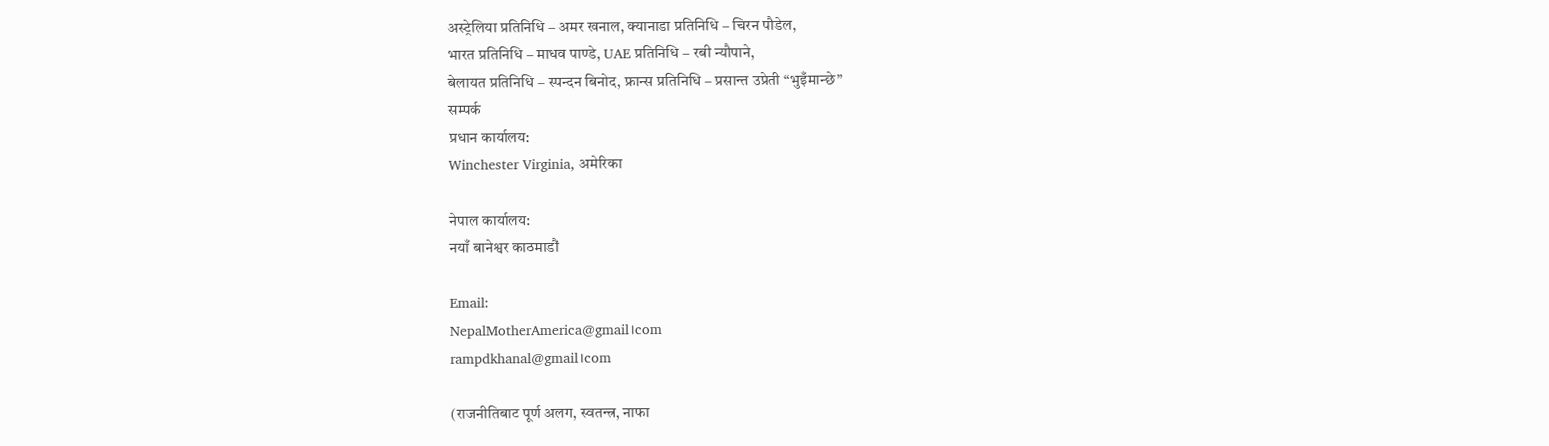अस्ट्रेलिया प्रतिनिधि – अमर खनाल, क्यानाडा प्रतिनिधि – चिरन पौडेल,
भारत प्रतिनिधि – माधव पाण्डे, UAE प्रतिनिधि – रबी न्यौपाने,
बेलायत प्रतिनिधि – स्पन्दन बिनोद, फ्रान्स प्रतिनिधि – प्रसान्त उप्रेती “भुइँमान्छे”
सम्पर्क
प्रधान कार्यालय:
Winchester Virginia, अमेरिका

नेपाल कार्यालय:
नयाँ बानेश्वर काठमाडौं

Email:
NepalMotherAmerica@gmail।com
rampdkhanal@gmail।com

(राजनीतिबाट पूर्ण अलग, स्वतन्त्र, नाफा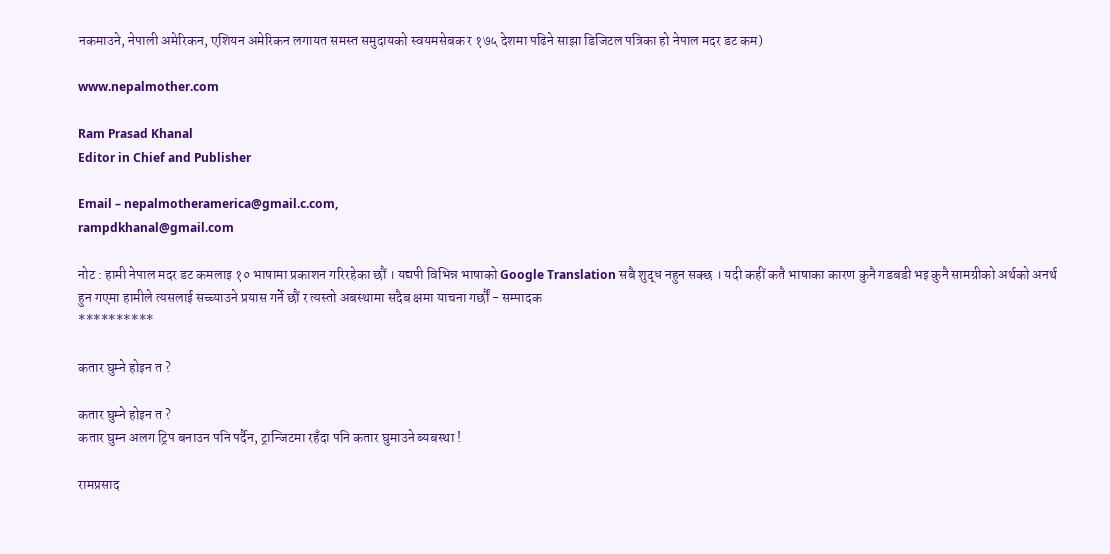नकमाउने, नेपाली अमेरिकन, एशियन अमेरिकन लगायत समस्त समुदायको स्वयमसेबक र १७५ देशमा पढिने साझा डिजिटल पत्रिका हो नेपाल मदर डट कम)

www.nepalmother.com

Ram Prasad Khanal
Editor in Chief and Publisher

Email – nepalmotheramerica@gmail.c.com,
rampdkhanal@gmail.com

नोट : हामी नेपाल मदर डट कमलाइ १० भाषामा प्रकाशन गरिरहेका छौं । यद्यपी विभिन्न भाषाको Google Translation सबै शुद्ध नहुन सक्छ । यदी कहीं कतै भाषाका कारण कुनै गडबडी भइ कुनै सामग्रीको अर्थको अनर्थ हुन गएमा हामीले त्यसलाई सच्च्याउने प्रयास गर्ने छौं र त्यस्तो अबस्थामा सदैब क्षमा याचना गर्छौं - सम्पादक
**********

कतार घुम्ने होइन त ?

कतार घुम्ने होइन त ?
कतार घुम्न अलग ट्रिप बनाउन पनि पर्दैन, ट्रान्जिटमा रहँदा पनि कतार घुमाउने ब्यबस्था !

रामप्रसाद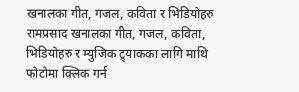खनालका गीत, गजल, कविता र भिडियोहरु
रामप्रसाद खनालका गीत, गजल, कविता, भिडियोहरु र म्युजिक ट्र्याकका लागि माथि फोटोमा क्लिक गर्न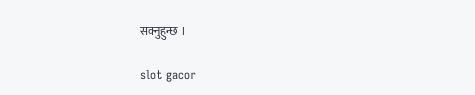सक्नुहुन्छ ।

slot gacor